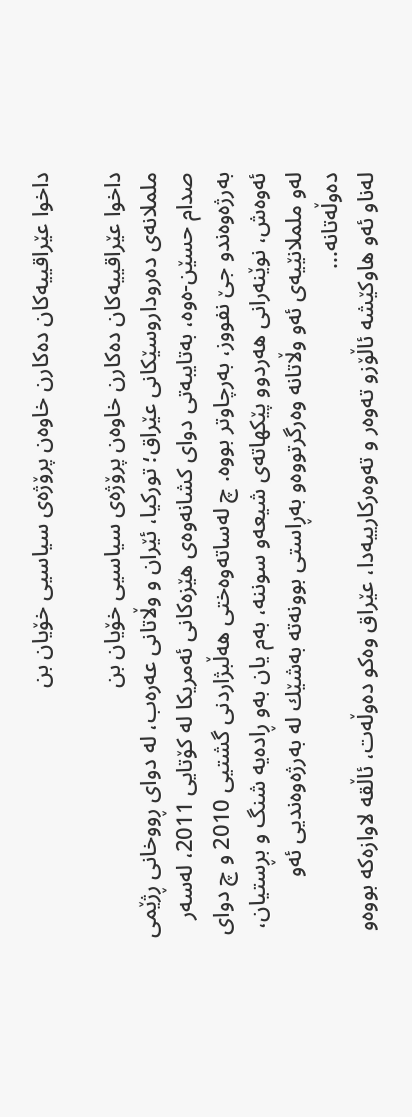داخوا عێراقییەكان دەكارن خاوەن پرۆژەی سیاسیی خۆیان بن

داخوا عێراقییەكان دەكارن خاوەن پرۆژەی سیاسیی خۆیان بن
ململانەی دەروداروسێكانی عێراق؛ توركیا، ئێران و وڵاتانی عەرەب، لە دوای ڕووخانی ڕژێمی صدام حسێن-ەوە، بەتایبەتی دوای كشانەوەی هێزەكانی ئەمریكا لە كۆتایی 2011، لەسەر بەرژەوەندو جێ نفووز، بەرچاوتر بووە. چ لەساتەوەختی هەڵبژاردنی گشتیی 2010 و چ دوای ئەوەش، نوێنەرانی هەردوو پێكهاتەی شیعەو سوننە، بەم یان بەو ڕادەیە شنگ و بڕستیان، لەو ململانێیەی ئەو وڵاتانە وەرگرتووەو بەڕاستی بوونەتە بەشێك لە بەرژەوەندیی ئەو دەوڵەتانە...
لەناو ئەو هاوكێشە ئاڵۆزو تەوەر و تەوەركارییەدا، عێراق وەكو دەوڵەت، ئاڵقە لاوازەكە بووەو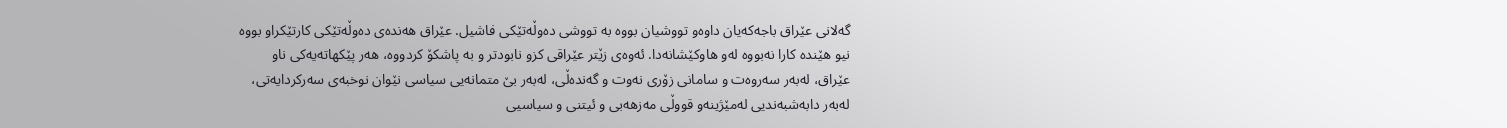گەلانی عێراق باجەكەیان داوەو تووشیان بووە بە تووشی دەوڵەتێكی فاشیل. عێراق هەندەی دەوڵەتێكی كارتێكراو بووە نیو هێندە كارا نەبووە لەو هاوكێشانەدا. ئەوەی زێتر عێراقی كزو نابودتر و بە پاشكۆ كردووە، هەر پێكهاتەیەكی ناو عێراق، لەبەر سەروەت و سامانی زۆری نەوت و گەندەڵی، لەبەر بێ متمانەیی سیاسی نێوان نوخبەی سەركردایەتی، لەبەر دابەشبەندیی لەمێژینەو قووڵی مەزهەبی و ئیتنی و سیاسیی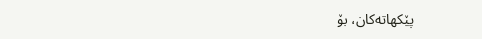پێكهاتەكان، بۆ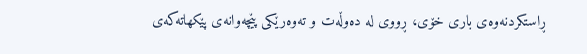ڕاستكردنەوەی باری خۆی، ڕووی لە دەوڵەت و تەوەرێكی پێچەوانەی پێكهاتەكەی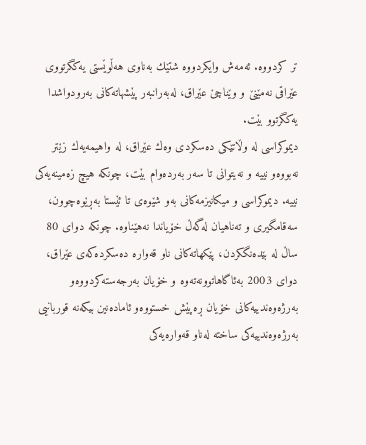تر كردووە. ئەمەش وایكردووە شتێك بەناوی هەڵوێستی یەكگرتووی عێراقی نەمێنێ و وێناچێ عێراق، لەبەرانبەر پێشهاتەكانی بەرودواشدا یەكگرتوو بێت.
دیموكراسی لە وڵاتێكی دەسكردی وەك عێراق، لە واهیمەیەك زێتر نەبووەو نییە و نەیتوانی تا سەر بەردەوام بێت، چونكە هیچ زەمینەیەكی نییە. دیموكراسی و میكانیزمەكانی بەو شێوەی تا ئێستا بەڕێوەچوون، سەقامگیری و تەناهیان لەگەڵ خۆیاندا نەهێناوە. چونكە دوای 80 ساڵ لە بێدەنگكردن، پێكهاتەكانی ناو قەوارە دەسكردەكەی عێراق، دوای 2003 بەئاگاهاتوونەتەوە و خۆیان بەرجەستەكردووەو بەرژەوەندییەكانی خۆیان ڕەپێش خستووەو ئامادەنین بیكەنە قوربانیی بەرژەوەندییەكی ساختە لەناو قەوارەیەكی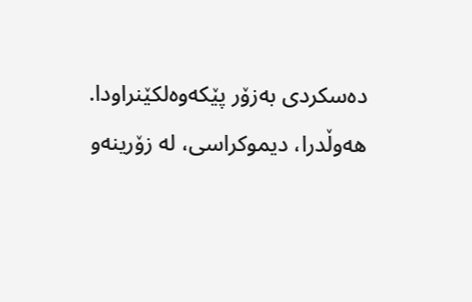دەسكردی بەزۆر پێكەوەلكێنراودا.
هەوڵدرا، دیموكراسی، لە زۆرینەو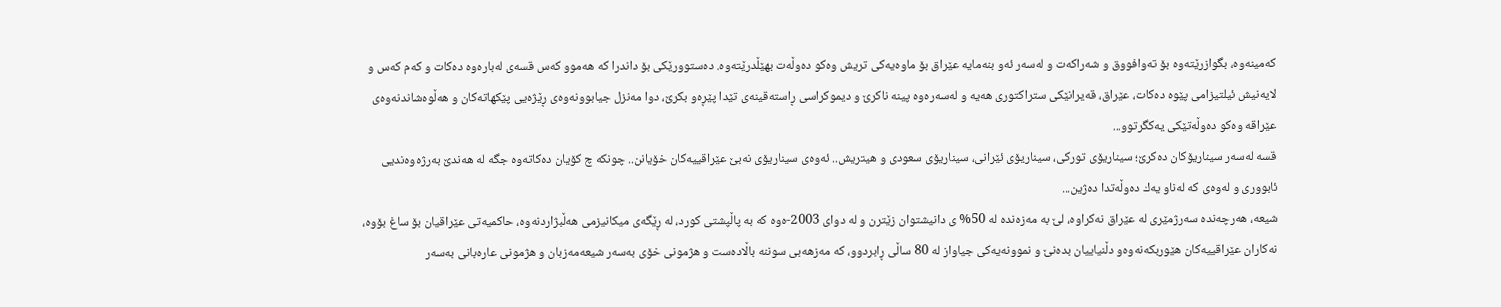كەمینەوە، بگوازرێتەوە بۆ تەوافووق و شەراكەت و لەسەر ئەو بنەمایە عێراق بۆ ماوەیەكی تریش وەكو دەوڵەت بهێڵدرێتەوە. دەستوورێكی بۆ داندرا كە هەموو كەس قسەی لەبارەوە دەكات و كەم كەس و لایەنیش ئیلتیزامی پێوە دەكات، عێراق، قەیرانێكی ستراكتوری هەیە و لەسەرەوە پینە ناكرێ و دیموكراسی ڕاستەقینەی تێدا پێڕەو بكرێ، دوا مەنزل جیابوونەوەی ڕێژەیی پێكهاتەكان و هەڵوەشاندنەوەی عێراقە وەكو دەوڵەتێكی یەكگرتوو...
قسە لەسەر سیناریۆكان دەكرێ؛ سیناریۆی توركی، سیناریۆی ئێرانی، سیناریۆی سعودی و هیتریش.. ئەوەی سیناریۆی نەبێ عێراقییەكان خۆیانن.. چونكە چ كۆیان دەكاتەوە جگە لە هەندێ بەرژەوەندیی ئابووری و لەوەی كە لەناو یەك دەوڵەتدا دەژین...
شیعە، هەرچەندە سەرژمێری لە عێراق نەكراوە، لێ بە مەزەندە لە 50% ی دانیشتوان زێترن و لە دوای 2003-ەوە كە بە پاڵپشتی كورد، لە ڕێگەی میكانیزمی هەڵبژاردنەوە، حاكمیەتی عێراقیان بۆ ساغ بۆوە، نەكاران عێراقییەكان هێوربكەنەوەو دڵنیاییان بدەنێ و نموونەیەكی جیاواز لە 80 ساڵی ڕابردوو، كە مەزهەبی سوننە باڵادەست و هژمونی خۆی بەسەر شیعەمەزبان و هژمونی عارەبانی بەسەر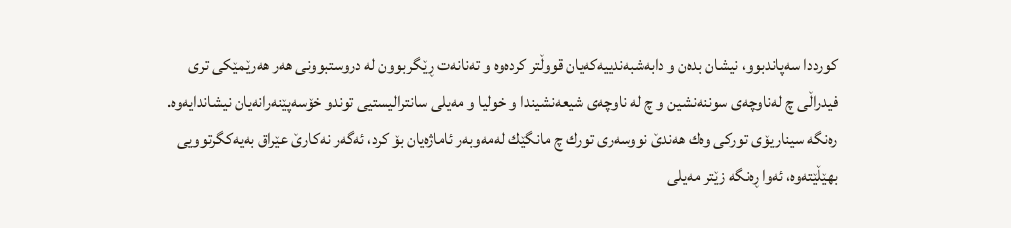كورددا سەپاندبوو، نیشان بدەن و دابەشبەندییەكەیان قووڵتر كردەوە و تەنانەت ڕێگربوون لە دروستبوونی هەر هەرێمێكی تری فیدراڵی چ لەناوچەی سوننەنشین و چ لە ناوچەی شیعەنشیندا و خولیا و مەیلی سانترالیستیی توندو خۆسەپێنەرانەیان نیشاندایەوە.
رەنگە سیناریۆی توركی وەك هەندێ نووسەری تورك چ مانگێك لەمەوبەر ئاماژەیان بۆ كرد، ئەگەر نەكارێ عێراق بەیەكگرتوویی بهێڵێتەوە، ئەوا ڕەنگە زێتر مەیلی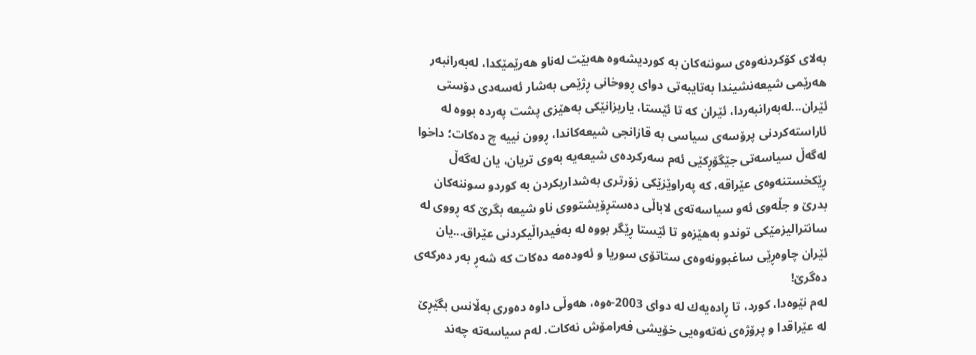بەلای كۆكردنەوەی سوننەكان بە كوردیشەوە هەبێت لەناو هەرێمێكدا، لەبەرانبەر هەرێمی شیعەنشیندا بەتایبەتی دوای ڕووخانی ڕژێمی بەشار ئەسەدی دۆستی ئێران...لەبەرانبەردا، ئێران كە تا ئێستا، یاریزانێكی بەهێزی پشت پەردە بووە لە ئاراستەكردنی پرۆسەی سیاسی بە قازانجی شیعەكاندا، ڕوون نییە چ دەكات؛ داخوا لەگەڵ سیاسەتی جێگۆڕكێی ئەم سەركردەی شیعەیە بەوی تریان، یان لەگەڵ ڕێكخستنەوەی عێراقە، كە پەراوێزێكی زۆرتری بەشداریكردن بە كوردو سوننەكان بدرێ و جڵەوی ئەو سیاسەتەی لاباڵی دەستڕۆیشتووی ناو شیعە بگرێ كە ڕووی لە سانترالیزمێكی توندو بەهێزەو تا ئێستا ڕێگر بووە لە بەفیدراڵیكردنی عێراق...یان ئێران چاوەڕێی ساغبوونەوەی ستاتۆی سوریا و ئەودەمە دەكات كە شەڕ بەر دەركەی دەگرێ!
لەم نێوەدا، كورد، تا ڕادەیەك لە دوای 2003-ەوە، هەوڵی داوە دەوری بەڵانس بگێڕێ لە عێراقدا و پرۆژەی نەتەوەیی خۆیشی فەرامۆش نەكات. لەم سیاسەتە چەند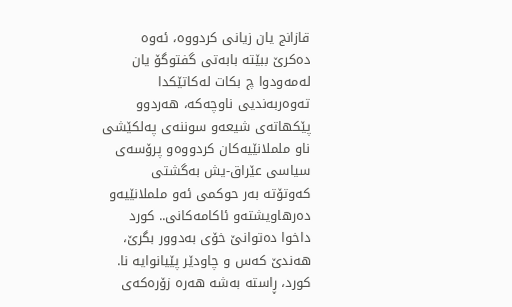قازانج یان زیانی كردووە، ئەوە دەكرێ ببێتە بابەتی گفتوگۆ یان لەمەودوا چ بكات لەكاتێكدا تەوەربەندیی ناوچەكە، هەردوو پێكهاتەی شیعەو سوننەی پەلكێشی ناو ململانێیەكان كردووەو پرۆسەی سیاسی عێراق-یش بەگشتی كەوتۆتە بەر حوكمی ئەو ململانێیەو دەرهاویشتەو ئاكامەكانی.. كورد داخوا دەتوانێ خۆی بەدوور بگرێ، هەندێ كەس و چاودێر پێیانوایە نا. كورد، ڕاستە بەشە هەرە زۆرەكەی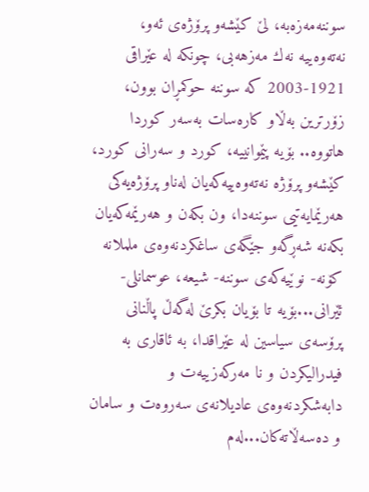سوننەمەزەبە، لێ كێشەو پرۆژەی ئەو، نەتەوەییە نەك مەزهەبی، چونكە لە عێراقی 1921-2003 كە سوننە حوكمڕان بوون، زۆرترین بەڵاو كارەسات بەسەر كوردا هاتووە.. بۆیە پێموانییە، كورد و سەرانی كورد، كێشەو پرۆژە نەتەوەییەكەیان لەناو پرۆژەیەكی هەرێمایەتیی سوننەدا، ون بكەن و هەرێمەكەیان بكەنە شەڕگەو جێگەی ساغكردنەوەی ململانە كۆنە- نوێیەكەی سوننە- شیعە، عوسمانلی- ئێرانی...بۆیە تا بۆیان بكرێ لەگەڵ پاڵنانی پرۆسەی سیاسین لە عێراقدا، بە ئاقاری بە فیدرالیكردن و نا مەركەزییەت و دابەشكردنەوەی عادیلانەی سەروەت و سامان و دەسەڵاتەكان...لەم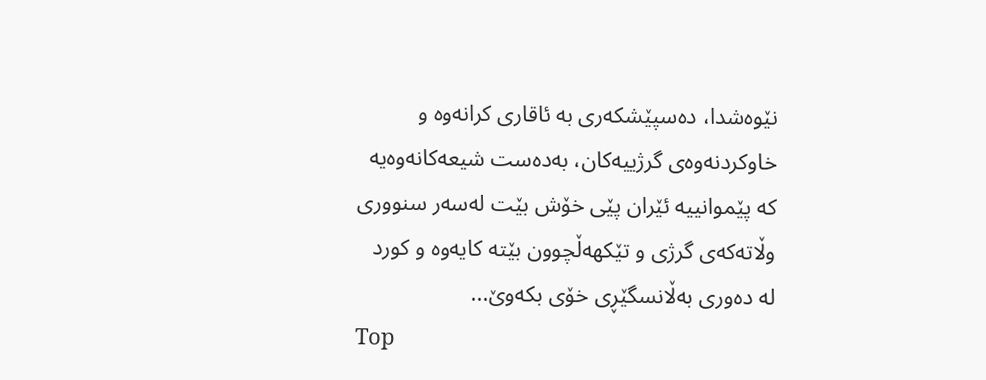نێوەشدا، دەسپێشكەری بە ئاقاری كرانەوە و خاوكردنەوەی گرژییەكان، بەدەست شیعەكانەوەیە كە پێموانییە ئێران پێی خۆش بێت لەسەر سنووری وڵاتەكەی گرژی و تێكهەڵچوون بێتە كایەوە و كورد لە دەوری بەڵانسگێڕی خۆی بكەوێ...
Top